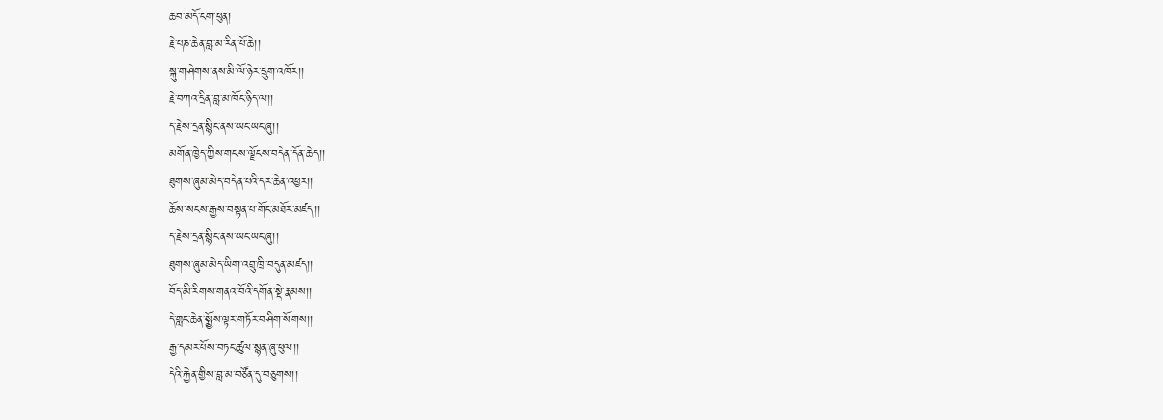ཆབ་མདོ་ངག་ཕུན།
རྗེ་པཎ་ཆེན་བླ་མ་རིན་པོ་ཆེ།།
སྐུ་གཤེགས་ནས་མི་ལོ་ཉེར་དྲུག་འཁོར།།
རྗེ་བཀའ་དྲིན་བླ་མ་ཁོང་ཉིད་ལ།།
ད་རྗེས་དྲན་སྙིང་ནས་ཡང་ཡང་ཞུ།།
མགོན་ཁྱེད་ཀྱིས་གངས་ལྗོངས་བདེན་དོན་ཆེད།།
ཐུགས་ཞུམ་མེད་བདེན་པའི་དར་ཆེན་འཕྱར།།
ཆོས་སངས་རྒྱས་བསྟན་པ་གོང་མཐོར་མཛད།།
ད་རྗེས་དྲན་སྙིང་ནས་ཡང་ཡང་ཞུ།།
ཐུགས་ཞུམ་མེད་ཡིག་འབྲུ་ཁྲི་བདུན་མཛད།།
བོད་མི་རིགས་གནའ་བོའི་དགོན་སྡེ་རྣམས།།
དེ་གླང་ཆེན་སྨྱོས་ལྟར་གཏོར་བཤིག་སོགས།།
རྒྱ་དམར་པོས་བཏང་ཚུལ་སྙན་ཞུ་ཕུལ།།
དེའི་རྐྱེན་གྱིས་བླ་མ་བཙོན་དུ་བཅུགས།།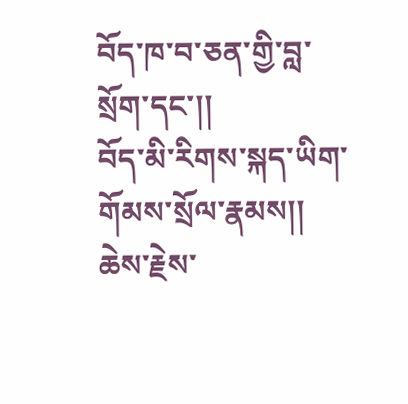བོད་ཁ་བ་ཅན་གྱི་བླ་སྲོག་དང་།།
བོད་མི་རིགས་སྐད་ཡིག་གོམས་སྲོལ་རྣམས།།
ཆེས་རྗེས་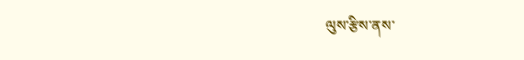ལུས་རྩིས་ནས་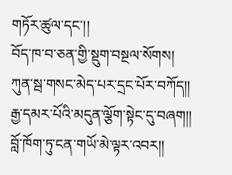གཏོར་ཚུལ་དང་།།
བོད་ཁ་བ་ཅན་གྱི་སྡུག་བསྔལ་སོགས།
ཀུན་སྦ་གསང་མེད་པར་དྲང་པོར་བཀོད།།
རྒྱ་དམར་པོའི་མདུན་ལྕོག་སྟེང་དུ་བཞག།།
བློ་ཁོག་ཏུ་ངན་གཡོ་མེ་ལྟར་འབར།།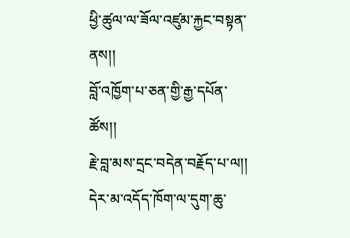ཕྱི་ཚུལ་ལ་ཟོལ་འཛུམ་རྐྱང་བསྟན་ནས།།
བློ་འཁྱོག་པ་ཅན་གྱི་རྒྱ་དཔོན་ཚོས།།
རྗེ་བླ་མས་དྲང་བདེན་བརྗོད་པ་ལ།།
དེར་མ་འདོད་ཁོག་ལ་དུག་ཆུ་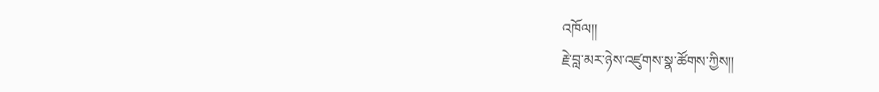འཁོལ།།
རྗེ་བླ་མར་ཉེས་འཛུགས་སྣ་ཚོགས་ཀྱིས།།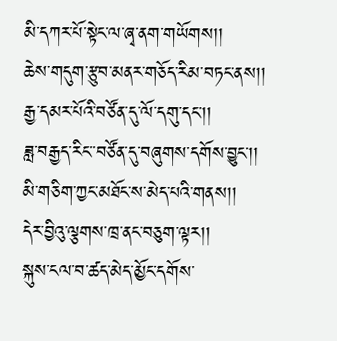མི་དཀར་པོ་སྟེང་ལ་ཞྭ་ནག་གཡོགས།།
ཆེས་གདུག་རྩུབ་མནར་གཅོད་རིམ་བཏང་ནས།།
རྒྱ་དམར་པོའི་བཙོན་དུ་ལོ་དགུ་དང་།།
ཟླ་བརྒྱད་རིང་་བཙོན་དུ་བཞུགས་དགོས་བྱུང་།།
མི་གཅིག་ཀྱང་མཐོང་ས་མེད་པའི་གནས།།
དེར་བྱིའུ་ལྕགས་ཁྲ་ནང་བཅུག་ལྟར།།
སྐུས་ངལ་བ་ཚད་མེད་མྱོང་དགོས་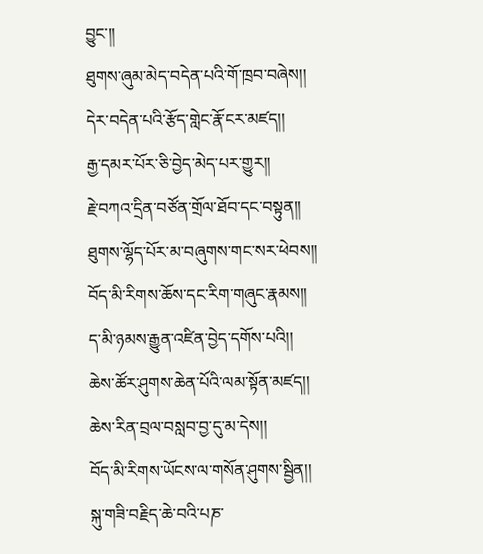བྱུང་།།
ཐུགས་ཞུམ་མེད་བདེན་པའི་གོ་ཁྲབ་བཞེས།།
དེར་བདེན་པའི་རྩོད་གླེང་རྣོ་ངར་མཛད།།
རྒྱ་དམར་པོར་ཅི་བྱེད་མེད་པར་གྱུར།།
རྗེ་བཀའ་དྲིན་བཙོན་གྲོལ་ཐོབ་དང་བསྟུན།།
ཐུགས་ལྷོད་པོར་མ་བཞུགས་གང་སར་ཕེབས།།
བོད་མི་རིགས་ཆོས་དང་རིག་གཞུང་རྣམས།།
ད་མི་ཉམས་རྒྱུན་འཛིན་བྱེད་དགོས་པའི།།
ཆེས་ཚོར་ཤུགས་ཆེན་པོའི་ལམ་སྟོན་མཛད།།
ཆེས་རིན་བྲལ་བསླབ་བྱ་དུ་མ་དེས།།
བོད་མི་རིགས་ཡོངས་ལ་གསོན་ཤུགས་སྦྱིན།།
སྐུ་གཟི་བརྗིད་ཆེ་བའི་པཎ་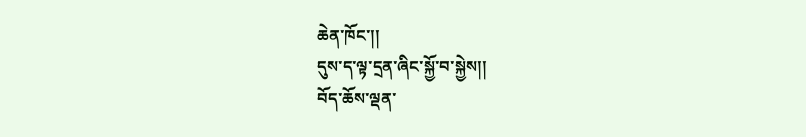ཆེན་ཁོང་།།
དུས་ད་ལྟ་དྲན་ཞིང་སྐྱོ་བ་སྐྱེས།།
བོད་ཆོས་ལྡན་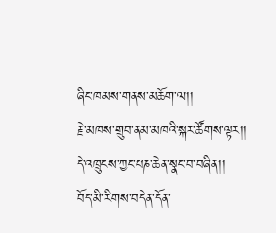ཞིང་ཁམས་གནས་མཆོག་ལ།།
རྗེ་མཁས་གྲུབ་ནམ་མཁའི་སྐར་ཚོགས་ལྟར།།
དེ་འཁྲུངས་ཀྱང་པཎ་ཆེན་སྣང་བ་བཞིན།།
བོད་མི་རིགས་བདེན་དོན་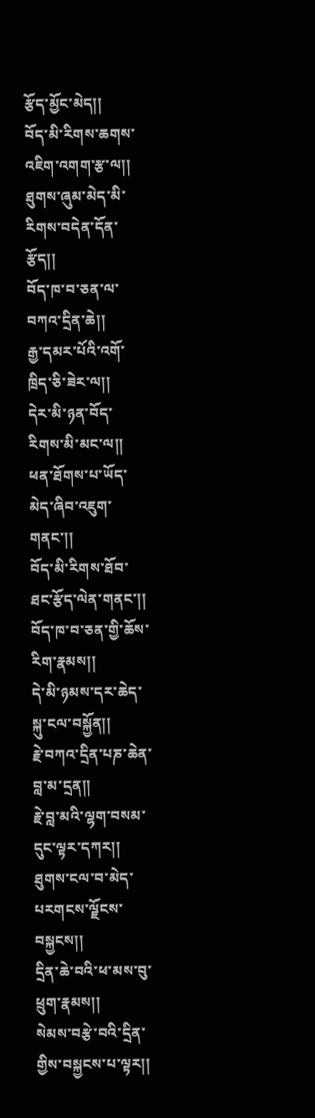རྩོད་མྱོང་མེད།།
བོད་མི་རིགས་ཆགས་འཇིག་འགག་རྩ་ལ།།
ཐུགས་ཞུམ་མེད་མི་རིགས་བདེན་དོན་རྩོད།།
བོད་ཁ་བ་ཅན་ལ་བཀའ་དྲིན་ཆེ།།
རྒྱ་དམར་པོའི་འགོ་ཁྲིད་ཅི་ཟེར་ལ།།
དེར་མི་ཉན་བོད་རིགས་མི་མང་ལ།།
ཕན་ཐོགས་པ་ཡོད་མེད་ཞིབ་འཇུག་གནང་།།
བོད་མི་རིགས་ཐོབ་ཐང་རྩོད་ལེན་གནང་།།
བོད་ཁ་བ་ཅན་གྱི་ཆོས་རིག་རྣམས།།
དེ་མི་ཉམས་དར་ཆེད་སྐུ་ངལ་བསྐྱོན།།
རྗེ་བཀའ་དྲིན་པཎ་ཆེན་བླ་མ་དྲན།།
རྗེ་བླ་མའི་ལྷག་བསམ་དུང་ལྟར་དཀར།།
ཐུགས་ངལ་བ་མེད་པརགངས་ལྗོངས་བསྐྱངས།།
དྲིན་ཆེ་བའི་ཕ་མས་བུ་ཕྲུག་རྣམས།།
སེམས་བརྩེ་བའི་དྲིན་གྱིས་བསྐྱངས་པ་ལྟར།།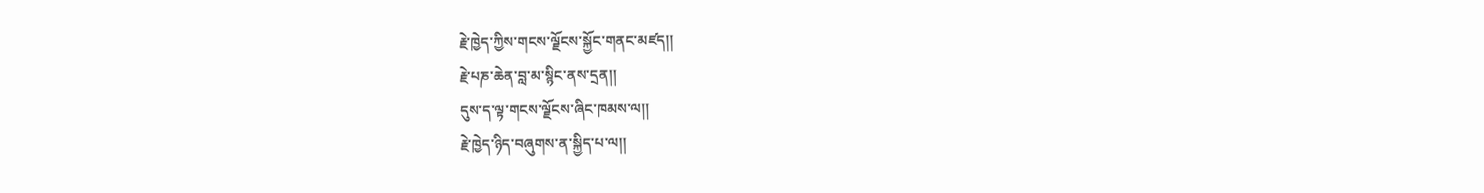རྗེ་ཁྱེད་ཀྱིས་གངས་ལྗོངས་སྐྱོང་གནང་མཛད།།
རྗེ་པཎ་ཆེན་བླ་མ་སྙིང་ནས་དྲན།།
དུས་ད་ལྟ་གངས་ལྗོངས་ཞིང་ཁམས་ལ།།
རྗེ་ཁྱེད་ཉིད་བཞུགས་ན་སྐྱིད་པ་ལ།།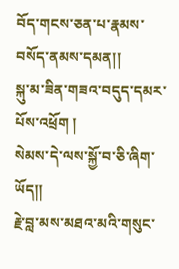བོད་གངས་ཅན་པ་རྣམས་བསོད་ནམས་དམན།།
སྐུ་མ་ཟིན་གཟའ་བདུད་དམར་པོས་འཕྲོག །
སེམས་དེ་ལས་སྐྱོ་བ་ཅི་ཞིག་ཡོད།།
རྗེ་བླ་མས་མཐའ་མའི་གསུང་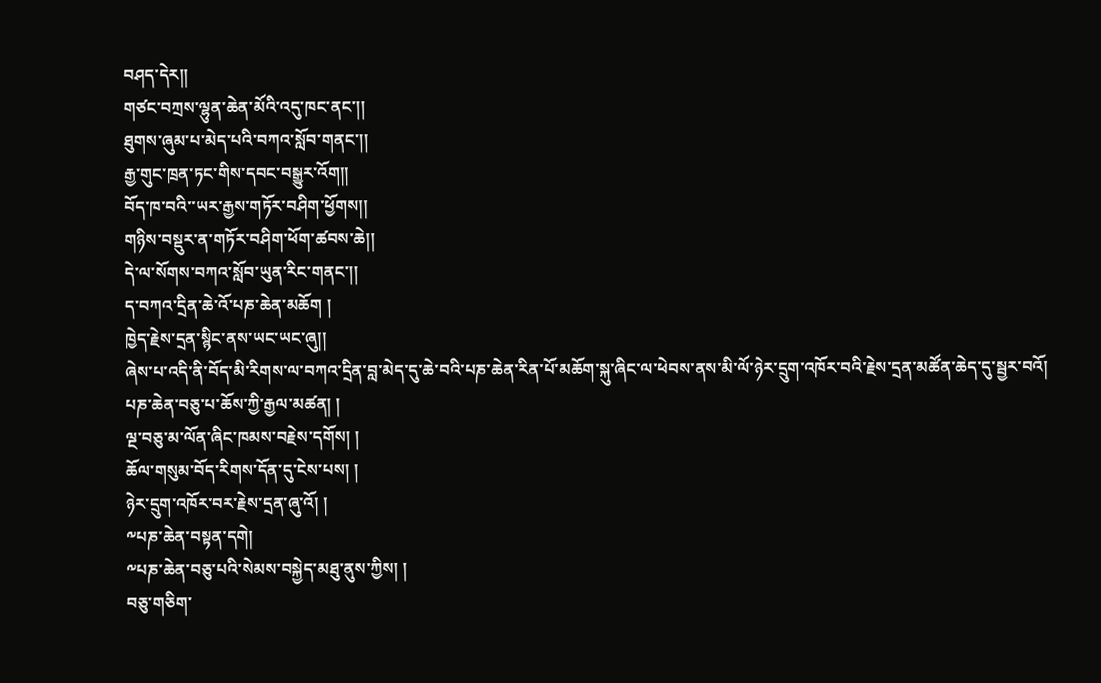བཤད་དེར།།
གཙང་བཀྲས་ལྷུན་ཆེན་མོའི་འདུ་ཁང་ནང་།།
ཐུགས་ཞུམ་པ་མེད་པའི་བཀའ་སློབ་གནང་།།
རྒྱ་གུང་ཁྲན་ཏང་གིས་དབང་བསྒྱུར་འོག།།
བོད་ཁ་བའི་་ཡར་རྒྱས་གཏོར་བཤིག་ཕྱོགས།།
གཉིས་བསྡུར་ན་གཏོར་བཤིག་ཕོག་ཚབས་ཆེ།།
དེ་ལ་སོགས་བཀའ་སློབ་ཡུན་རིང་གནང་།།
ད་བཀའ་དྲིན་ཆེ་འོ་པཎ་ཆེན་མཆོག །
ཁྱེད་རྗེས་དྲན་སྙིང་ནས་ཡང་ཡང་ཞུ།།
ཞེས་པ་འདི་ནི་བོད་མི་རིགས་ལ་བཀའ་དྲིན་བླ་མེད་དུ་ཆེ་བའི་པཎ་ཆེན་རིན་པོ་མཆོག་སྐུ་ཞིང་ལ་ཕེབས་ནས་མི་ལོ་ཉེར་དྲུག་འཁོར་བའི་རྗེས་དྲན་མཚོན་ཆེད་དུ་སྦྱར་བའོ།
པཎ་ཆེན་བཅུ་པ་ཆོས་ཀྱི་རྒྱལ་མཚན། །
ལྔ་བཅུ་མ་ལོན་ཞིང་ཁམས་བརྗེས་དགོས། །
ཆོལ་གསུམ་བོད་རིགས་དོན་དུ་ངེས་པས། །
ཉེར་དྲུག་འཁོར་བར་རྗེས་དྲན་ཞུ་འོ། །
༸པཎ་ཆེན་བསྟན་དགེ།
༸པཎ་ཆེན་བཅུ་པའི་སེམས་བསྐྱེད་མཐུ་ནུས་ཀྱིས། །
བཅུ་གཅིག་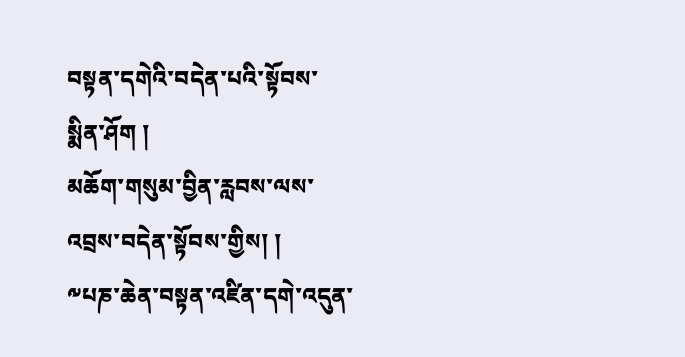བསྟན་དགེའི་བདེན་པའི་སྟོབས་སྨིན་ཤོག །
མཆོག་གསུམ་བྱིན་རླབས་ལས་འབྲས་བདེན་སྟོབས་གྱིས། །
༸པཎ་ཆེན་བསྟན་འཛིན་དགེ་འདུན་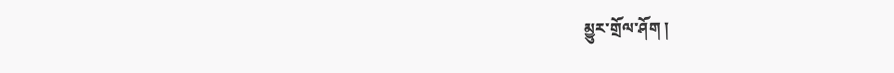མྱུར་གྲོལ་ཤོག །